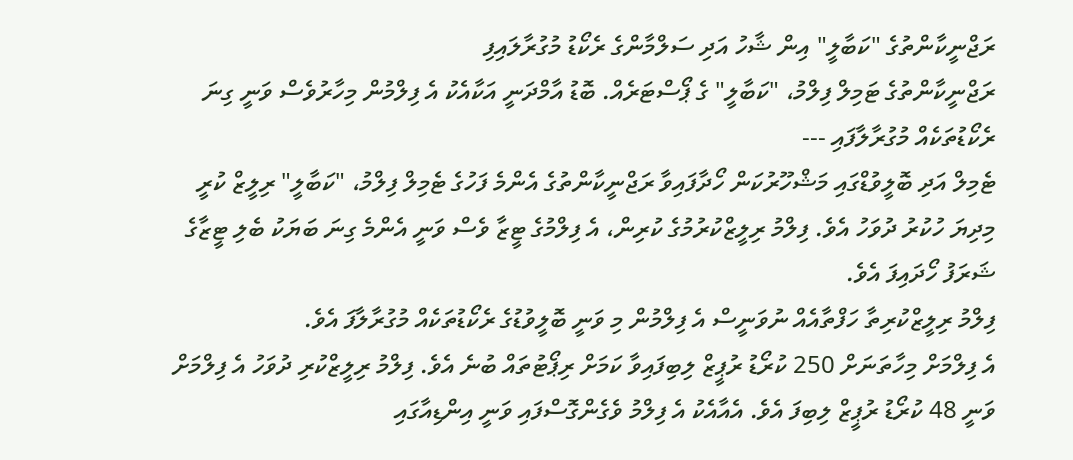ރަޖްނީކާންތުގެ "ކަބާލީ" އިން ޝާހު އަދި ސަލްމާންގެ ރެކޯޑު މުގުރާލައިފި
ރަޖްނީކާންތުގެ ޓަމިލް ފިލްމު، "ކަބާލީ" ގެ ޕޯސްޓަރެއް. ބޮޑު އާމްދަނީ އަކާއެކު އެ ފިލްމުން މިހާރުވެސް ވަނީ ގިނަ ރެކޯޑުތަކެއް މުގުރާލާފައި ---
ޓެމިލް އަދި ބޮލީވުޑްގައި މަޝްހޫރުކަން ހޯދާފައިވާ ރަޖްނީކާންތުގެ އެންމެ ފަހުގެ ޓެމިލް ފިލްމު، "ކަބާލީ" ރިލީޒް ކުރީ މިދިޔަ ހުކުރު ދުވަހު އެވެ. ފިލްމު ރިލީޒްކުރުމުގެ ކުރިން، އެ ފިލްމުގެ ޓީޒާ ވެސް ވަނީ އެންމެ ގިނަ ބަޔަކު ބެލި ޓީޒާގެ ޝަރަފު ހޯދައިފަ އެވެ.
ފިލްމު ރިލީޒްކުރިތާ ހަފްތާއެއް ނުވަނީސް އެ ފިލްމުން މި ވަނީ ބޮލީވުޑުގެ ރެކޯޑުތަކެއް މުގުރާލާފަ އެވެ.
އެ ފިލްމަށް މިހާތަނަށް 250 ކުރޯޑު ރުޕީޒް ލިބިފައިވާ ކަމަށް ރިޕޯޓުތައް ބުނެ އެވެ. ފިލްމު ރިލީޒްކުރި ދުވަހު އެ ފިލްމަށް ވަނީ 48 ކުރޯޑު ރުޕީޒް ލިބިފަ އެވެ. އެއާއެކު އެ ފިލްމު ވެގެންގޮސްފައި ވަނީ އިންޑިއާގައި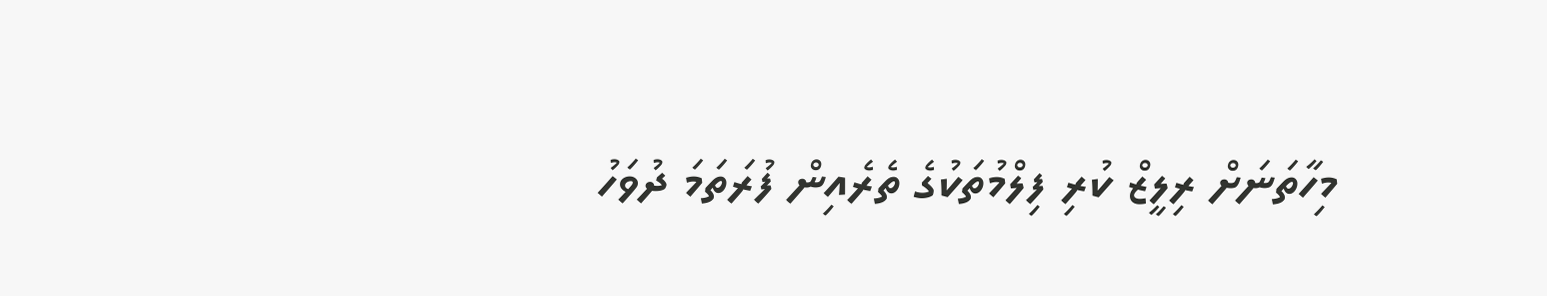މިހާތަނަށް ރިލީޒް ކުރި ފިލްމުތަކުގެ ތެރެއިން ފުރަތަމަ ދުވަހު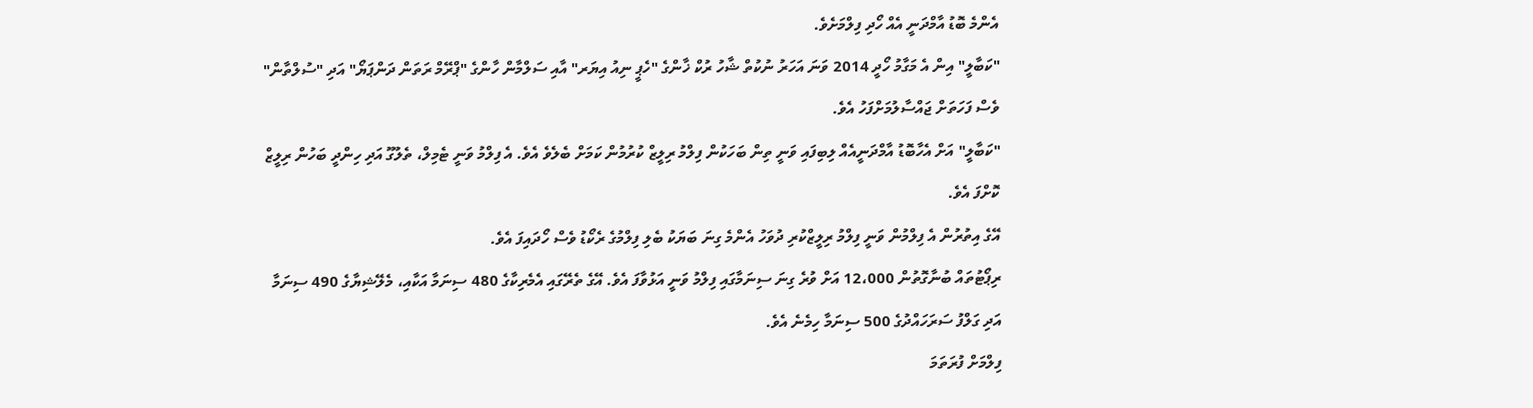އެންމެ ބޮޑު އާމްދަނީ އެއް ހޯދި ފިލްމަށެވެ.
"ކަބާލީ" އިން އެ މަގާމު ހޯދީ 2014 ވަނަ އަހަރު ނުކުތް ޝާހު ރުކް ޚާންގެ "ހެޕީ ނިއު އިޔަރ" އާއި ސަލްމާން ހާންގެ "ޕްރޭމް ރަތަން ދަންޕަޔޯ" އަދި "ސުލްތާން" ވެސް ފަހަތަށް ޖައްސާލުމަށްފަހު އެވެ.
"ކަބާލީ" އަށް އެހާބޮޑު އާމްދަނީއެއް ލިބިފައި ވަނީ ތިން ބަހަކުން ފިލްމު ރިލީޒް ކުރުމުން ކަމަށް ބެލެވެ އެވެ. އެ ފިލްމު ވަނީ ޓެމިލް، ތެލުގޫ އަދި ހިންދީ ބަހުން ރިލީޒް ކޮށްފަ އެވެ.
އޭގެ އިތުރުން އެ ފިލްމުން ވަނީ ފިލްމު ރިލީޒްކުރި ދުވަހު އެންމެ ގިނަ ބަޔަކު ބެލި ފިލްމުގެ ރެކޯޑު ވެސް ހޯދައިފަ އެވެ.
ރިޕޯޓުތައް ބުނާގޮތުން 12،000 އަށް ވުރެ ގިނަ ސިނަމާގައި ފިލްމު ވަނީ އަޅުވާފަ އެވެ. އޭގެ ތެރޭގައި އެމެރިކާގެ 480 ސިނަމާ އަކާއި، މެލޭޝިޔާގެ 490 ސިނަމާ އަދި ގަލްފު ސަރަހައްދުގެ 500 ސިނަމާ ހިމެނެ އެވެ.
ފިލްމަށް ފުރަތަމަ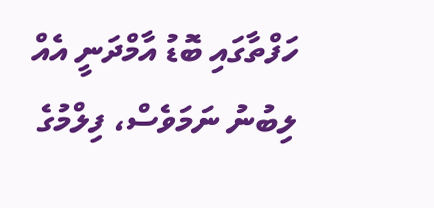ހަފްތާގައި ބޮޑު އާމްދަނީ އެއް ލިބުނު ނަމަވެސް، ފިލްމުގެ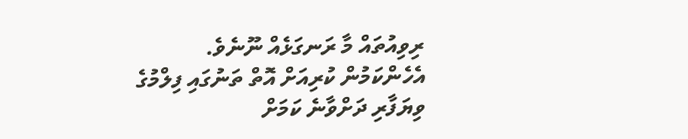ރިވިއުތައް މާ ރަނގަޅެއް ނޫނެވެ. އެހެންކަމުން ކުރިއަށް އޮތް ތަނުގައި ފިލްމުގެ ވިޔަފާރި ދަށްވާނެ ކަމަށް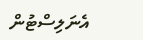އެނަލިސްޓުން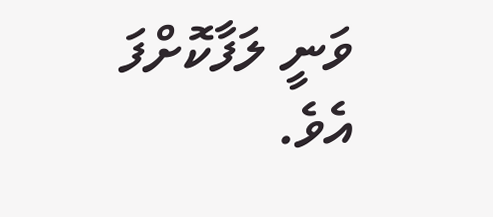ވަނީ ލަފާކޮށްފަ އެވެ.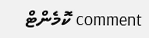comment ކޮމެންޓް